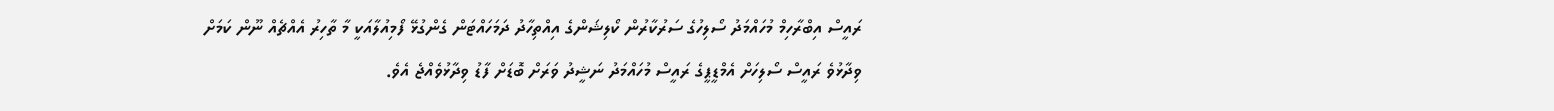ރައީސް އިބްރާހިމް މުހައްމަދު ސޯލިހުގެ ސަރުކާރުން ކޯލިޝަންގެ އިއްތިހާދު ދަމަހައްޓަން ގެންގުޅޭ ފޯމިއުލާއަކީ މާ ތާހިރު އެއްޗެއް ނޫން ކަމަށް ވިދާޅުވެ ރައީސް ސޯލިހަށް އެމްޑީޕީގެ ރައީސް މުހައްމަދު ނަޝީދު ވަރަށް ބޮޑަށް ފާޑު ވިދާޅުވެއްޖެ އެވެ.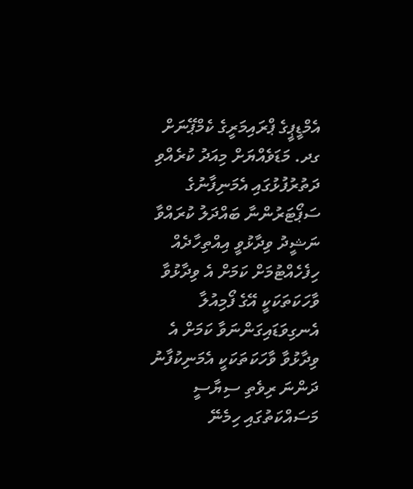އެމްޑީޕީގެ ޕްރައިމަރީގެ ކެމްޕޭނަށް ގދ. މަޑަވެއްޔަށް މިއަދު ކުރެއްވި ދަތުރުފުޅުގައި އެމަނިފާނުގެ ސަޕޯޓަރުންނާ ބައްދަލު ކުރައްވާ ނަޝީދު ވިދާޅުވީ އިއްތިހާދެއް ހިފެހެއްޓުމަށް ކަމަށް އެ ވިދާޅުވާ ވާހަކަތަކަކީ އޭގެ ފޯމިއުލާ އެނގިވަޑައިގަންނަވާ ކަމަށް އެ ވިދާޅުވާ ވާހަކަތަކަކީ އެމަނިކުފާނު ދަންނަ ރިވެތި ސިޔާސީ މަސައްކަތުގައި ހިމެނޭ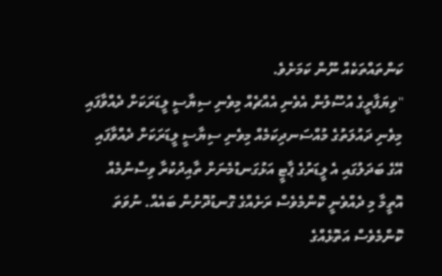ކަންތައްތަކެއް ނޫން ކަމަށެވެ.
"ވިޔަފާރީގެ އުސޫލުން އެވެނި އެއްޗެއް މިވެނި ސިޔާސީ ލީޑަރަކަށް ދެއްވާފައި މިވެނި ދައުލަތުގެ މުއްސަނދިކަމެއް މިވެނި ސިޔާސީ ލީޑަރަކަށް ދެއްވާފައި އޭގެ ބަދަލުގައި އެ ލީޑަރުގެ ޕާޓީ އަޅުގަނޑުމެނަށް ތާއިދުކުރާ ވިސްނުމެއް އޮތީމާ މި ދެއްވެނީ ކޮންމެވެސް ރަށެއްގެ ގޮނޑުދޮށުން ބައެއް. ނުވަތަ ކޮންމެވެސް އަތޮޅެއްގެ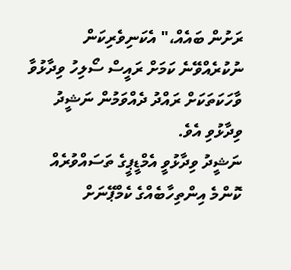ރަށުން ބައެއް،" އެކަނިވެރިކަން ނުކުރެއްވޭނެ ކަމަށް ރައީސް ސޯލިހު ވިދާޅުވާ ވާހަކަތަކަށް ރައްދު ދެއްވަމުން ނަޝީދު ވިދާޅުވި އެވެ.
ނަޝީދު ވިދާޅުވީ އެމްޑީޕީގެ ތަސައްވުރެއް ކޮންމެ އިންތިހާބެއްގެ ކެމްޕޭނަށް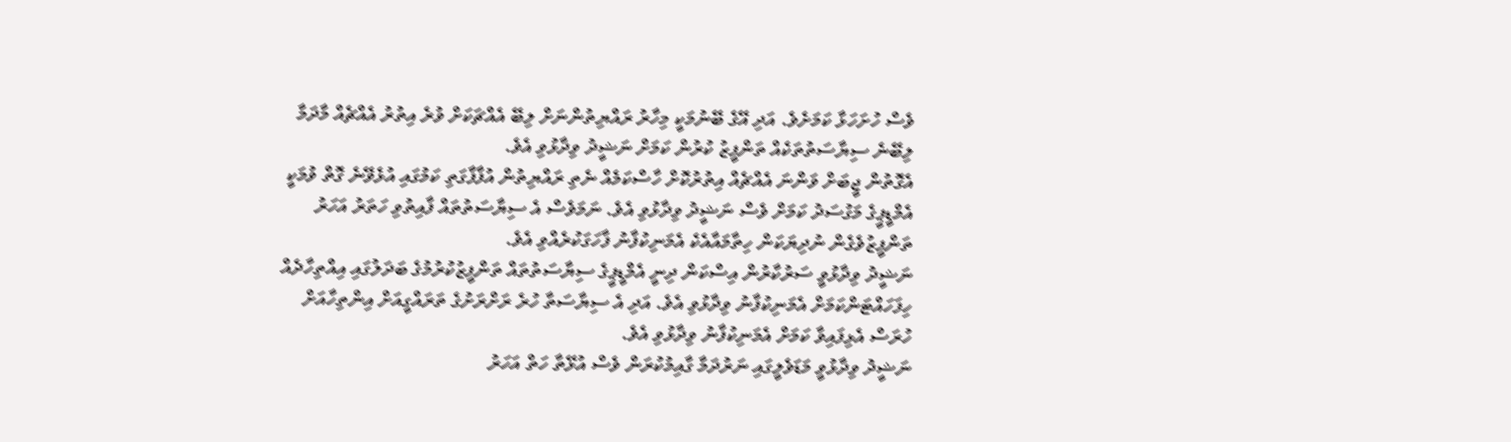ވެސް ހުށަހަޅާ ކަމަށެވެ. އަދި އޭގެ ބޭނުމަކީ މިހާރު ރައްޔިތުންނަށް ލިބޭ އެއްޗަކަށް ވުރެ އިތުރު އެއްޗެއް މާދަމާ ލިބޭނެ ސިޔާސަތުތަކެއް ތަންފީޒު ކުރުން ކަމަށް ނަޝީދު ވިދާޅުވި އެވެ.
އެގޮތުން ޖީބަށް ވަންނަ އެއްޗެއް އިތުރުކޮށް ހާސްކަމެއް ނެތި ރައްޔިތުން އުފާފާގަތި ކަމުގައި އުޅެވޭނެ ގޮތް ވުމަކީ އެމްޑީޕީގެ މަގުސަދު ކަމަށް ވެސް ނަޝީދު ވިދާޅުވި އެވެ. ނަމަވެސް އެ ސިޔާސަތުތައް ފާއިތުވި ހަތަރު އަހަރު ތަންފީޒުވެގެން ނުދިޔަކަން ހިތާމައާއެކެ އެމަނިކުފާނު ފާހަގަކުރެއްވި އެވެ.
ނަޝީދު ވިދާޅުވީ ސަރުކާރުން އިސްކަން ދިނީ އެމްޑީޕީގެ ސިޔާސަތުތައް ތަންފީޒުކުރުމުގެ ބަދަލުގައި އިއްތިހާދެއް ހިފަހައްޓަންކަމަށް އެމަނިކުފާނު ވިދާޅުވި އެވެ. އަދި އެ ސިޔާސަތާ ހުރެ ރަށްރަށުގެ ތަރައްގީއަށް އިންތިހާއަށް ހުރަސް އެޅިފައިވާ ކަމަށް އެމަނިކުފާނު ވިދާޅުވި އެވެ.
ނަޝީދު ވިދާޅުވީ މަޑަވެލީގައި ނަރުދަމާ ގާއިމުކުރަން ވެސް އުޅޭތާ ހަތް އަހަރު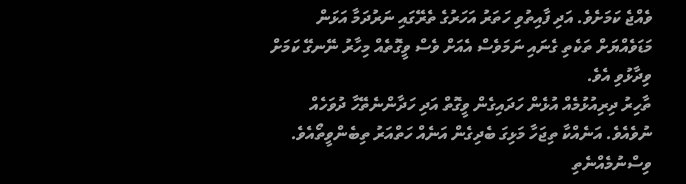ވެއްޖެ ކަމަށެވެ. އަދި ފާއިތުވި ހަތަރު އަހަރުގެ ތެރޭގައި ނަރުދަމާ އަޅަން މަޑަވެއްޔަށް ތަކެތި ގެނައި ނަމަވެސް އެއަށް ވެސް ވީގޮތެއް މިހާރު ނޭނގޭ ކަމަށް ވިދާޅުވި އެވެ.
ތާހިރު ދިރިއުޅުމެއް އުޅެން ހަދައިގެން ވީގޮތް އަދި ހަދާންނެތޭހާ ދުވަހެއް ނުވެއެވެ. އަނެއްކާ ތިޖަހާ މަޅިގަ ބެދިގެން އަނެއް ހަތްއަރު ތިބެންވީތޯއެވެ. ވިސްނުމެއްނެތި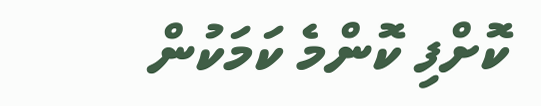ކޮށްފި ކޮންމެ ކަމަކުން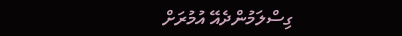ގިސްލަމުންދެއޭ އުމުރަށް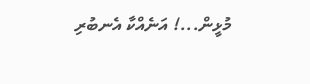މުޅީން...! އަނެއްކާ އެނބުރި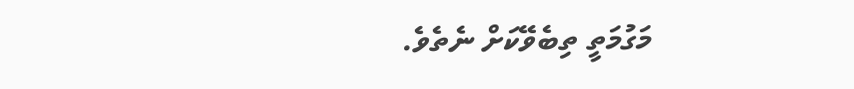މަގުމަތީ ތިބެވޭކަށް ނެތެވެ.